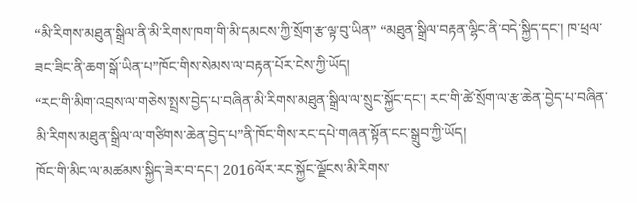“མི་རིགས་མཐུན་སྒྲིལ་ནི་མི་རིགས་ཁག་གི་མི་དམངས་ཀྱི་སྲོག་རྩ་ལྟ་བུ་ཡིན” “མཐུན་སྒྲིལ་བརྟན་ལྷིང་ནི་བདེ་སྐྱིད་དང་། ཁ་ཕྲལ་ཟང་ཟིང་ནི་ཆག་སྒོ་ཡིན་པ”ཁོང་གིས་སེམས་ལ་བརྟན་པོར་ངེས་ཀྱི་ཡོད།
“རང་གི་མིག་འབྲས་ལ་གཅེས་སྤྲས་བྱེད་པ་བཞིན་མི་རིགས་མཐུན་སྒྲིལ་ལ་སྲུང་སྐྱོང་དང་། རང་གི་ཚེ་སྲོག་ལ་རྩ་ཆེན་བྱེད་པ་བཞིན་མི་རིགས་མཐུན་སྒྲིལ་ལ་གཙིགས་ཆེན་བྱེད་པ”ནི་ཁོང་གིས་རང་དཔེ་གཞན་སྟོན་ངང་སྒྲུབ་ཀྱི་ཡོད།
ཁོང་གི་མིང་ལ་མཚམས་སྐྱིད་ཟེར་བ་དང་། 2016ལོར་རང་སྐྱོང་ལྗོངས་མི་རིགས་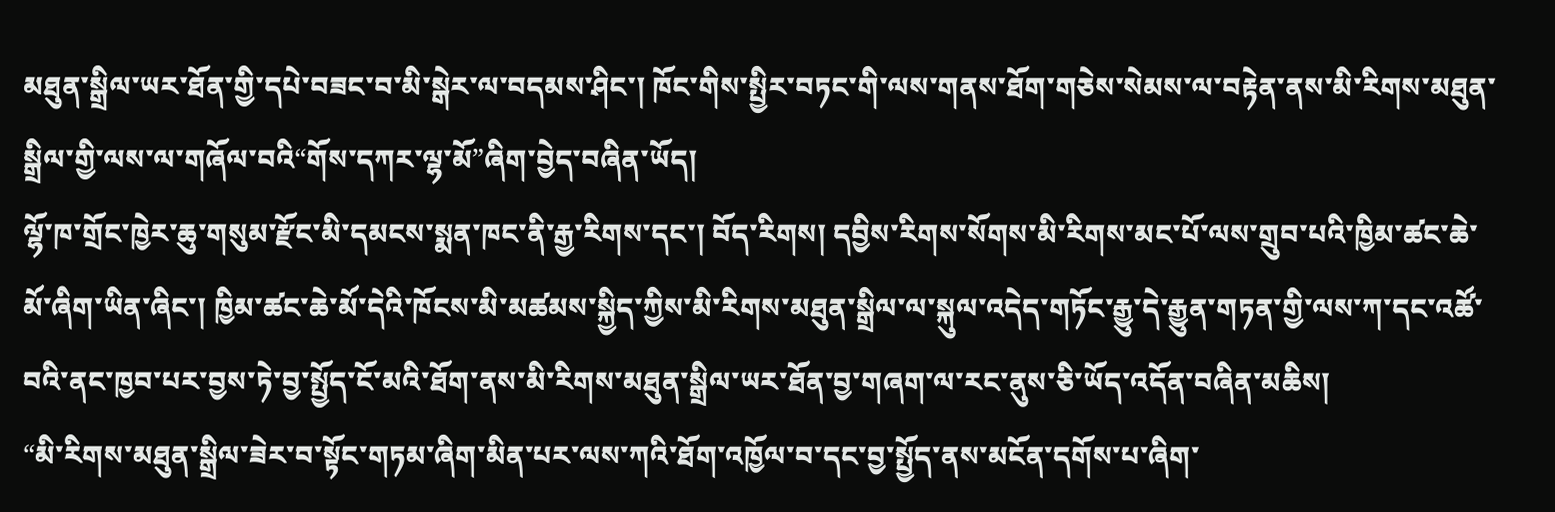མཐུན་སྒྲིལ་ཡར་ཐོན་གྱི་དཔེ་བཟང་བ་མི་སྒེར་ལ་བདམས་ཤིང་། ཁོང་གིས་སྤྱིར་བཏང་གི་ལས་གནས་ཐོག་གཅེས་སེམས་ལ་བརྟེན་ནས་མི་རིགས་མཐུན་སྒྲིལ་གྱི་ལས་ལ་གཞོལ་བའི“གོས་དཀར་ལྷ་མོ”ཞིག་བྱེད་བཞིན་ཡོད།
ལྷོ་ཁ་གྲོང་ཁྱེར་ཆུ་གསུམ་རྫོང་མི་དམངས་སྨན་ཁང་ནི་རྒྱ་རིགས་དང་། བོད་རིགས། དབྱིས་རིགས་སོགས་མི་རིགས་མང་པོ་ལས་གྲུབ་པའི་ཁྱིམ་ཚང་ཆེ་མོ་ཞིག་ཡིན་ཞིང་། ཁྱིམ་ཚང་ཆེ་མོ་དེའི་ཁོངས་མི་མཚམས་སྐྱིད་ཀྱིས་མི་རིགས་མཐུན་སྒྲིལ་ལ་སྐུལ་འདེད་གཏོང་རྒྱུ་དེ་རྒྱུན་གཏན་གྱི་ལས་ཀ་དང་འཚོ་བའི་ནང་ཁྱབ་པར་བྱས་ཏེ་བྱ་སྤྱོད་ངོ་མའི་ཐོག་ནས་མི་རིགས་མཐུན་སྒྲིལ་ཡར་ཐོན་བྱ་གཞག་ལ་རང་ནུས་ཅི་ཡོད་འདོན་བཞིན་མཆིས།
“མི་རིགས་མཐུན་སྒྲིལ་ཟེར་བ་སྟོང་གཏམ་ཞིག་མིན་པར་ལས་ཀའི་ཐོག་འཁྱོལ་བ་དང་བྱ་སྤྱོད་ནས་མངོན་དགོས་པ་ཞིག་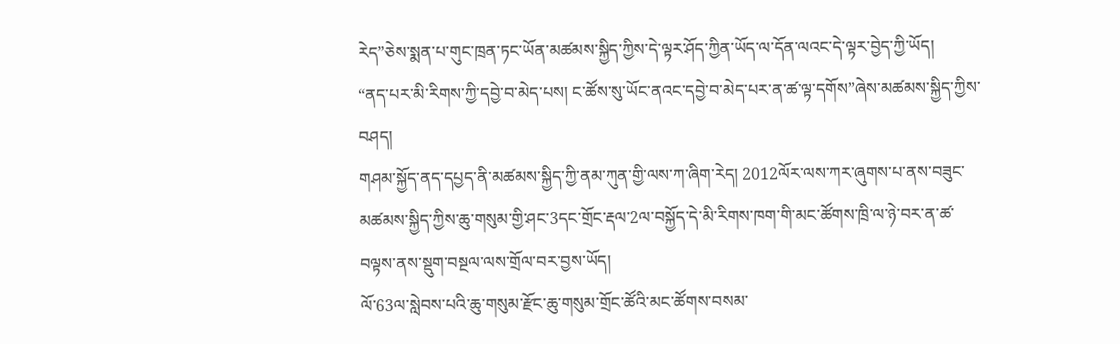རེད”ཅེས་སྨན་པ་གུང་ཁྲན་ཏང་ཡོན་མཚམས་སྐྱིད་ཀྱིས་དེ་ལྟར་ཤོད་ཀྱིན་ཡོད་ལ་དོན་ལའང་དེ་ལྟར་བྱེད་ཀྱི་ཡོད།
“ནད་པར་མི་རིགས་ཀྱི་དབྱེ་བ་མེད་པས། ང་ཚོས་སུ་ཡོང་ནའང་དབྱེ་བ་མེད་པར་ན་ཚ་ལྟ་དགོས”ཞེས་མཚམས་སྐྱིད་ཀྱིས་བཤད།
གཤམ་སྐྱོད་ནད་དཔྱད་ནི་མཚམས་སྐྱིད་ཀྱི་ནམ་ཀུན་གྱི་ལས་ཀ་ཞིག་རེད། 2012ལོར་ལས་ཀར་ཞུགས་པ་ནས་བཟུང་མཚམས་སྐྱིད་ཀྱིས་ཆུ་གསུམ་གྱི་ཤང་3དང་གྲོང་རྡལ་2ལ་བསྐྱོད་དེ་མི་རིགས་ཁག་གི་མང་ཚོགས་ཁྲི་ལ་ཉེ་བར་ན་ཚ་བལྟས་ནས་སྡུག་བསྔལ་ལས་གྲོལ་བར་བྱས་ཡོད།
ལོ་63ལ་སླེབས་པའི་ཆུ་གསུམ་རྫོང་ཆུ་གསུམ་གྲོང་ཚོའི་མང་ཚོགས་བསམ་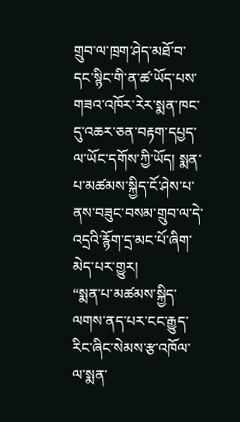གྲུབ་ལ་ཁྲག་ཤེད་མཐོ་བ་དང་སྙིང་གི་ན་ཚ་ཡོད་པས་གཟའ་འཁོར་རེར་སྨན་ཁང་དུ་འཆར་ཅན་བརྟག་དཔྱད་ལ་ཡོང་དགོས་ཀྱི་ཡོད། སྨན་པ་མཚམས་སྐྱིད་ངོ་ཤེས་པ་ནས་བཟུང་བསམ་གྲུབ་ལ་དེ་འདྲའི་རྙོག་དྲ་མང་པོ་ཞིག་མེད་པར་གྱུར།
“སྨན་པ་མཚམས་སྐྱིད་ལགས་ནད་པར་ངང་རྒྱུད་རིང་ཞིང་སེམས་རྩ་འཁོལ་ལ་སྨན་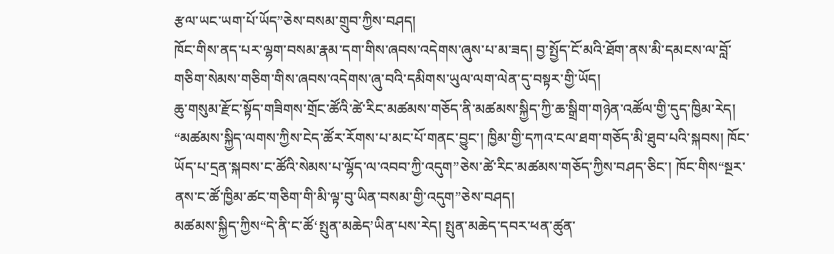རྩལ་ཡང་ཡག་པོ་ཡོད”ཅེས་བསམ་གྲུབ་ཀྱིས་བཤད།
ཁོང་གིས་ནད་པར་ལྷག་བསམ་རྣམ་དག་གིས་ཞབས་འདེགས་ཞུས་པ་མ་ཟད། བྱ་སྤྱོད་ངོ་མའི་ཐོག་ནས་མི་དམངས་ལ་བློ་གཅིག་སེམས་གཅིག་གིས་ཞབས་འདེགས་ཞུ་བའི་དམིགས་ཡུལ་ལག་ལེན་དུ་བསྟར་གྱི་ཡོད།
ཆུ་གསུམ་རྫོང་སྟོད་གཟིགས་གྲོང་ཚོའི་ཚེ་རིང་མཚམས་གཅོད་ནི་མཚམས་སྐྱིད་ཀྱི་ཆ་སྒྲིག་གཉེན་འཚོལ་གྱི་དུད་ཁྱིམ་རེད། “མཚམས་སྐྱིད་ལགས་ཀྱིས་ངེད་ཚོར་རོགས་པ་མང་པོ་གནང་བྱུང་། ཁྱིམ་གྱི་དཀའ་ངལ་ཐག་གཅོད་མི་ཐུབ་པའི་སྐབས། ཁོང་ཡོད་པ་དྲན་སྐབས་ང་ཚོའི་སེམས་པ་ལྷོད་ལ་འབབ་ཀྱི་འདུག”ཅེས་ཚེ་རིང་མཚམས་གཅོད་ཀྱིས་བཤད་ཅིང་། ཁོང་གིས“སྔར་ནས་ང་ཚོ་ཁྱིམ་ཚང་གཅིག་གི་མི་ལྟ་བུ་ཡིན་བསམ་གྱི་འདུག”ཅེས་བཤད།
མཚམས་སྐྱིད་ཀྱིས“དེ་ནི་ང་ཚོ‘སྤུན་མཆེད’ཡིན་པས་རེད། སྤུན་མཆེད་དབར་ཕན་ཚུན་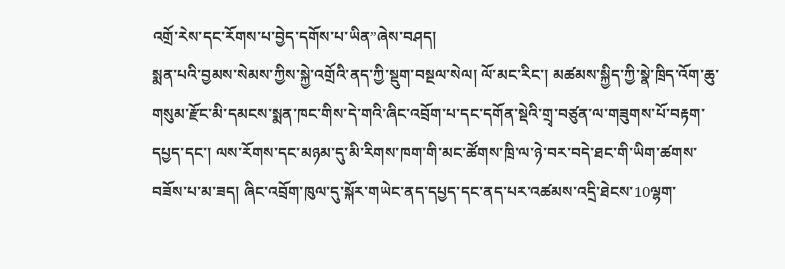འགྲོ་རེས་དང་རོགས་པ་བྱེད་དགོས་པ་ཡིན”ཞེས་བཤད།
སྨན་པའི་བྱམས་སེམས་ཀྱིས་སྐྱེ་འགྲོའི་ནད་ཀྱི་སྡུག་བསྔལ་སེལ། ལོ་མང་རིང་། མཚམས་སྐྱིད་ཀྱི་སྣེ་ཁྲིད་འོག་ཆུ་གསུམ་རྫོང་མི་དམངས་སྨན་ཁང་གིས་དེ་གའི་ཞིང་འབྲོག་པ་དང་དགོན་སྡེའི་གྲྭ་བཙུན་ལ་གཟུགས་པོ་བརྟག་དཔྱད་དང་། ལས་རོགས་དང་མཉམ་དུ་མི་རིགས་ཁག་གི་མང་ཚོགས་ཁྲི་ལ་ཉེ་བར་བདེ་ཐང་གི་ཡིག་ཚགས་བཟོས་པ་མ་ཟད། ཞིང་འབྲོག་ཁུལ་དུ་སྐོར་གཡེང་ནད་དཔྱད་དང་ནད་པར་འཚམས་འདྲི་ཐེངས་10ལྷག་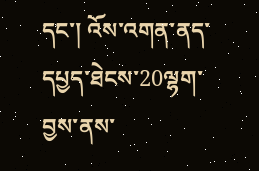དང་། འོས་འགན་ནད་དཔྱད་ཐེངས་20ལྷག་བྱས་ནས་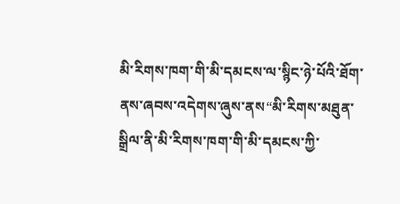མི་རིགས་ཁག་གི་མི་དམངས་ལ་སྙིང་ཉེ་པོའི་ཐོག་ནས་ཞབས་འདེགས་ཞུས་ནས“མི་རིགས་མཐུན་སྒྲིལ་ནི་མི་རིགས་ཁག་གི་མི་དམངས་ཀྱི་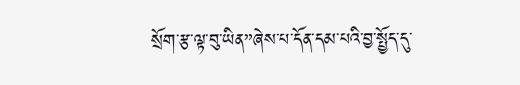སྲོག་རྩ་ལྟ་བུ་ཡིན”ཞེས་པ་དོན་དམ་པའི་བྱ་སྤྱོད་དུ་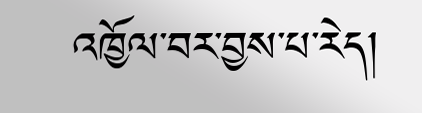འཁྱོལ་བར་བྱས་པ་རེད།